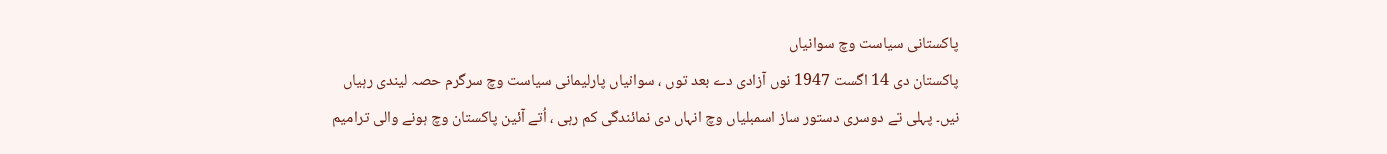پاکستانی سیاست وچ سوانیاں
پاکستان دی 14 اگست 1947 نوں آزادی دے بعد توں ، سوانیاں پارلیمانی سیاست وچ سرگرم حصہ لیندی رہیاں نيں۔ پہلی تے دوسری دستور ساز اسمبلیاں وچ انہاں دی نمائندگی کم رہی ، اُتے آئین پاکستان وچ ہونے والی ترامیم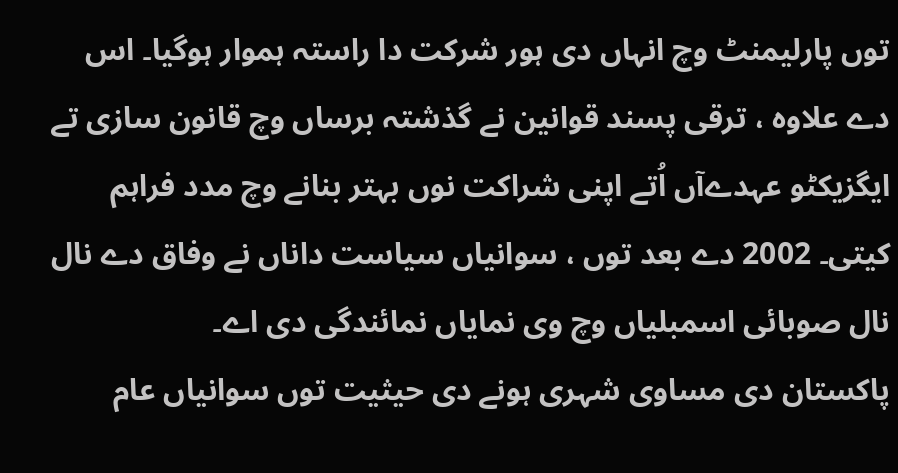توں پارلیمنٹ وچ انہاں دی ہور شرکت دا راستہ ہموار ہوگیا۔ اس دے علاوہ ، ترقی پسند قوانین نے گذشتہ برساں وچ قانون سازی تے ایگزیکٹو عہدےآں اُتے اپنی شراکت نوں بہتر بنانے وچ مدد فراہم کیتی۔ 2002 دے بعد توں ، سوانیاں سیاست داناں نے وفاق دے نال نال صوبائی اسمبلیاں وچ وی نمایاں نمائندگی دی اے۔
پاکستان دی مساوی شہری ہونے دی حیثیت توں سوانیاں عام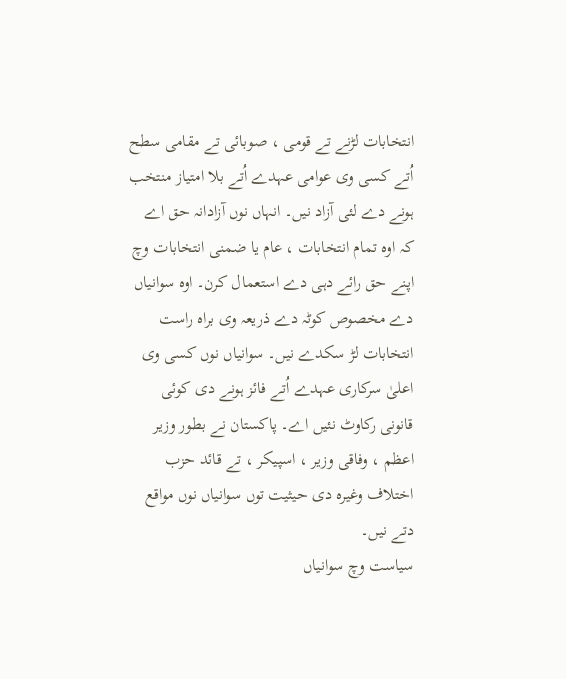انتخابات لڑنے تے قومی ، صوبائی تے مقامی سطح اُتے کسی وی عوامی عہدے اُتے بلا امتیاز منتخب ہونے دے لئی آزاد نيں۔ انہاں نوں آزادانہ حق اے کہ اوہ تمام انتخابات ، عام یا ضمنی انتخابات وچ اپنے حق رائے دہی دے استعمال کرن۔ اوہ سوانیاں دے مخصوص کوٹہ دے ذریعہ وی براہ راست انتخابات لڑ سکدے نيں۔ سوانیاں نوں کسی وی اعلیٰ سرکاری عہدے اُتے فائز ہونے دی کوئی قانونی رکاوٹ نئيں اے۔ پاکستان نے بطور وزیر اعظم ، وفاقی وزیر ، اسپیکر ، تے قائد حزب اختلاف وغیرہ دی حیثیت توں سوانیاں نوں مواقع دتے نيں۔
سیاست وچ سوانیاں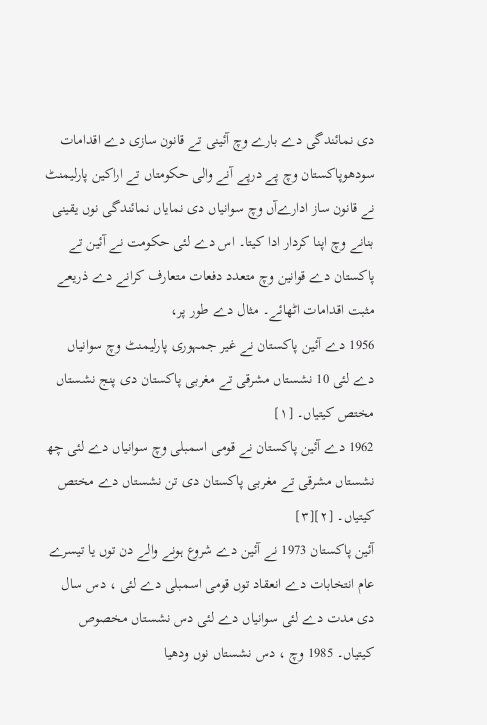دی نمائندگی دے بارے وچ آئینی تے قانون سازی دے اقدامات
سودھوپاکستان وچ پے درپے آنے والی حکومتاں تے اراکین پارلیمنٹ نے قانون ساز ادارےآں وچ سوانیاں دی نمایاں نمائندگی نوں یقینی بنانے وچ اپنا کردار ادا کيتا۔ اس دے لئی حکومت نے آئین تے پاکستان دے قوانین وچ متعدد دفعات متعارف کرانے دے ذریعے مثبت اقدامات اٹھائے۔ مثال دے طور پر،
1956 دے آئین پاکستان نے غیر جمہوری پارلیمنٹ وچ سوانیاں دے لئی 10 نشستاں مشرقی تے مغربی پاکستان دی پنج نشستاں مختص کیتیاں۔ [۱]
1962 دے آئین پاکستان نے قومی اسمبلی وچ سوانیاں دے لئی چھ نشستاں مشرقی تے مغربی پاکستان دی تن نشستاں دے مختص کیتیاں۔ [۲][۳]
آئین پاکستان 1973 نے آئین دے شروع ہونے والے دن توں یا تیسرے عام انتخابات دے انعقاد توں قومی اسمبلی دے لئی ، دس سال دی مدت دے لئی سوانیاں دے لئی دس نشستاں مخصوص کیتیاں۔ 1985 وچ ، دس نشستاں نوں ودھیا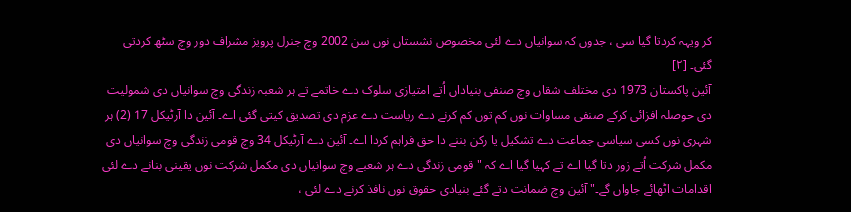کر ویہہ کردتا گیا سی ، جدوں کہ سوانیاں دے لئی مخصوص نشستاں نوں سن 2002 وچ جنرل پرویز مشراف دور وچ سٹھ کردتی گئی۔ [۲]
آئین پاکستان 1973 دی مختلف شقاں وچ صنفی بنیاداں اُتے امتیازی سلوک دے خاتمے تے ہر شعبہ زندگی وچ سوانیاں دی شمولیت دی حوصلہ افزائی کرکے صنفی مساوات نوں کم توں کم کرنے دے ریاست دے عزم دی تصدیق کيتی گئی اے۔ آئین دا آرٹیکل 17 (2) ہر شہری نوں کسی سیاسی جماعت دے تشکیل یا رکن بننے دا حق فراہم کردا اے۔ آئین دے آرٹیکل 34 وچ قومی زندگی وچ سوانیاں دی مکمل شرکت اُتے زور دتا گیا اے تے کہیا گیا اے کہ "قومی زندگی دے ہر شعبے وچ سوانیاں دی مکمل شرکت نوں یقینی بنانے دے لئی اقدامات اٹھائے جاواں گے۔" آئین وچ ضمانت دتے گئے بنیادی حقوق نوں نافذ کرنے دے لئی ،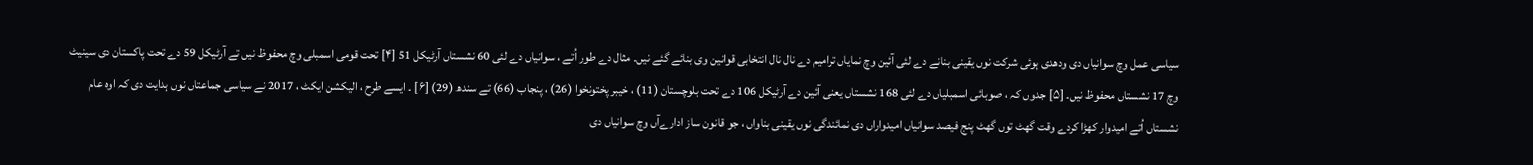سیاسی عمل وچ سوانیاں دی ودھدی ہوئی شرکت نوں یقینی بنانے دے لئی آئین وچ نمایاں ترامیم دے نال نال انتخابی قوانین وی بنائے گئے نيں۔ مثال دے طور اُتے ، سوانیاں دے لئی 60 نشستاں آرٹیکل 51 [۴] تحت قومی اسمبلی وچ محفوظ نيں تے آرٹیکل 59 دے تحت پاکستان دی سینیٹ وچ 17 نشستاں محفوظ نيں۔ [۵] جدوں کہ ، صوبائی اسمبلیاں دے لئی 168 نشستاں یعنی آئین دے آرٹیکل 106 دے تحت بلوچستان (11) ، خیبر پختونخوا (26) ، پنجاب (66) تے سندھ (29) [۶] ۔ ايسے طرح ، الیکشن ایکٹ ، 2017 نے سیاسی جماعتاں نوں ہدایت دی کہ اوہ عام نشستاں اُتے امیدوار کھڑا کردے وقت گھٹ توں گھٹ پنج فیصد سوانیاں امیدواراں دی نمائندگی نوں یقینی بناواں ، جو قانون ساز ادارےآں وچ سوانیاں دی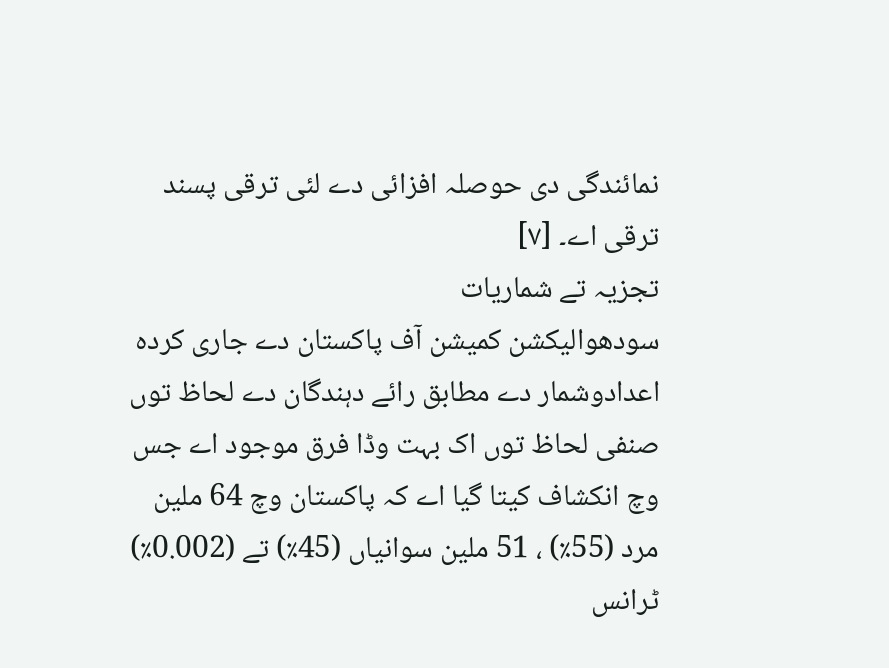نمائندگی دی حوصلہ افزائی دے لئی ترقی پسند ترقی اے۔ [۷]
تجزیہ تے شماریات
سودھوالیکشن کمیشن آف پاکستان دے جاری کردہ اعدادوشمار دے مطابق رائے دہندگان دے لحاظ توں صنفی لحاظ توں اک بہت وڈا فرق موجود اے جس وچ انکشاف کيتا گیا اے کہ پاکستان وچ 64 ملین مرد (55٪) ، 51 ملین سوانیاں (45٪) تے (0.002٪) ٹرانس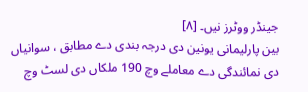جینڈر ووٹرز نيں۔ [۸]
بین پارلیمانی یونین دی درجہ بندی دے مطابق ، سوانیاں دی نمائندگی دے معاملے وچ 190 ملکاں دی لسٹ وچ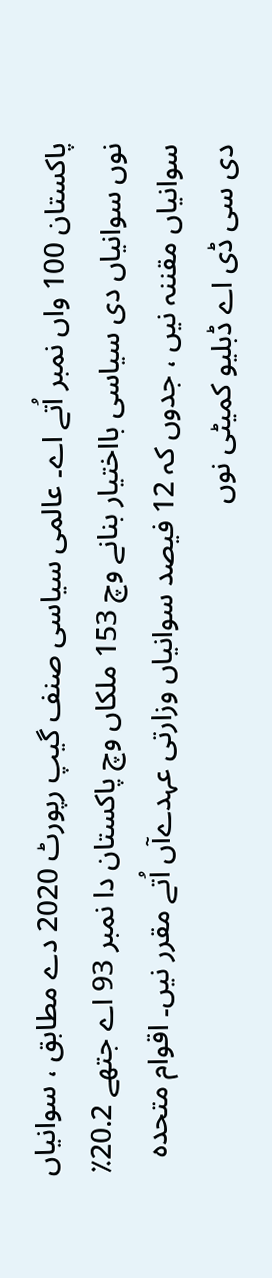پاکستان 100 واں نمبر اُتے اے۔ عالمی سیاسی صنف گیپ رپورٹ 2020 دے مطابق ، سوانیاں نوں سوانیاں دی سیاسی بااختیار بنانے وچ 153 ملکاں وچ پاکستان دا نمبر 93 اے جتھے 20.2٪ سوانیاں مقننہ نيں ، جدوں کہ 12 فیصد سوانیاں وزارتی عہدےآں اُتے مقرر نيں۔ اقوام متحدہ دی سی ڈی اے ڈبلیو کمیٹی نوں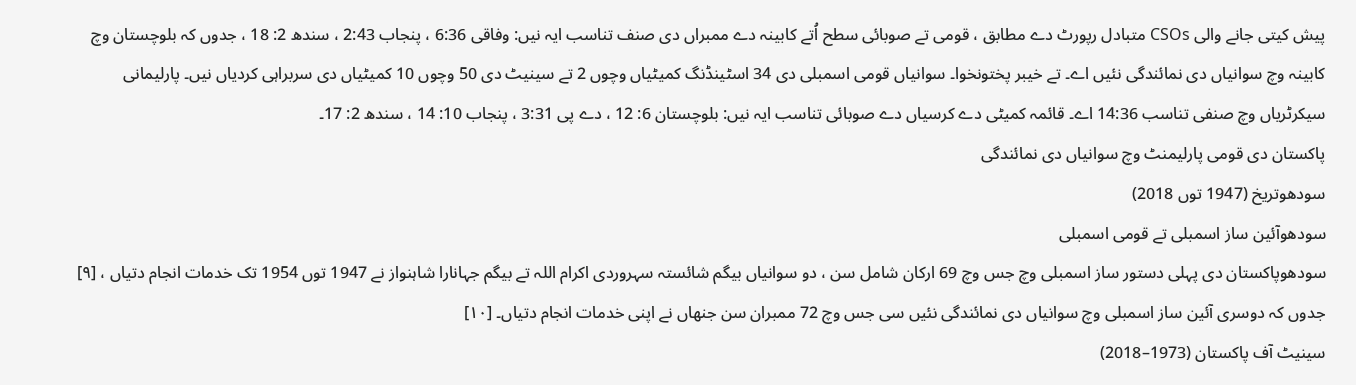پیش کيتی جانے والی CSOs متبادل رپورٹ دے مطابق ، قومی تے صوبائی سطح اُتے کابینہ دے ممبراں دی صنف تناسب ایہ نيں: وفاقی 6:36 ، پنجاب 2:43 ، سندھ 2: 18 ، جدوں کہ بلوچستان وچ کابینہ وچ سوانیاں دی نمائندگی نئيں اے۔ تے خیبر پختونخوا۔ سوانیاں قومی اسمبلی دی 34 اسٹینڈنگ کمیٹیاں وچوں 2 تے سینیٹ دی 50 وچوں 10 کمیٹیاں دی سربراہی کردیاں نيں۔ پارلیمانی سیکرٹریاں وچ صنفی تناسب 14:36 اے۔ قائمہ کمیٹی دے کرسیاں دے صوبائی تناسب ایہ نيں: بلوچستان 6: 12 ، دے پی 3:31 ، پنجاب 10: 14 ، سندھ 2: 17۔
پاکستان دی قومی پارلیمنٹ وچ سوانیاں دی نمائندگی
سودھوتریخ (1947 توں 2018)
سودھوآئین ساز اسمبلی تے قومی اسمبلی
سودھوپاکستان دی پہلی دستور ساز اسمبلی وچ جس وچ 69 ارکان شامل سن ، دو سوانیاں بیگم شائستہ سہروردی اکرام اللہ تے بیگم جہانارا شاہنواز نے 1947 توں 1954 تک خدمات انجام دتیاں ، [۹] جدوں کہ دوسری آئین ساز اسمبلی وچ سوانیاں دی نمائندگی نئيں سی جس وچ 72 ممبران سن جنھاں نے اپنی خدمات انجام دتیاں۔ [۱۰]
سینیٹ آف پاکستان (1973–2018)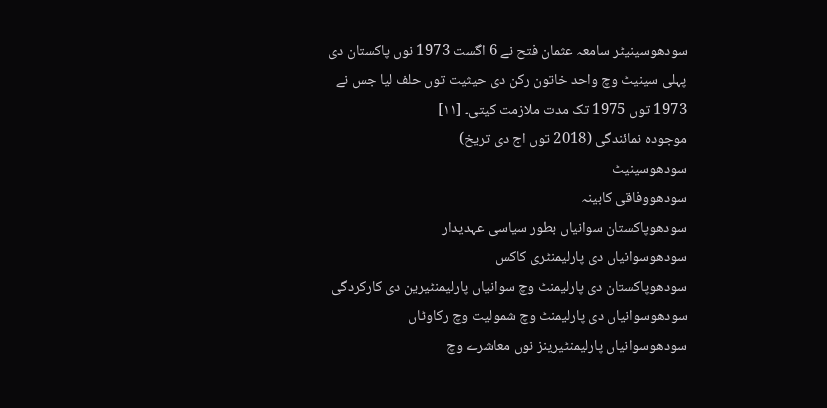سودھوسینیٹر سامعہ عثمان فتح نے 6 اگست 1973 نوں پاکستان دی پہلی سینیٹ وچ واحد خاتون رکن دی حیثیت توں حلف لیا جس نے 1973 توں 1975 تک مدت ملازمت کيتی۔ [۱۱]
موجودہ نمائندگی (2018 توں اج دی تریخ)
سودھوسینیٹ
سودھووفاقی کابینہ
سودھوپاکستان سوانیاں بطور سیاسی عہدیدار
سودھوسوانیاں دی پارلیمنٹری کاکس
سودھوپاکستان دی پارلیمنٹ وچ سوانیاں پارلیمنٹیرین دی کارکردگی
سودھوسوانیاں دی پارلیمنٹ وچ شمولیت وچ رکاوٹاں
سودھوسوانیاں پارلیمنٹیرینز نوں معاشرے وچ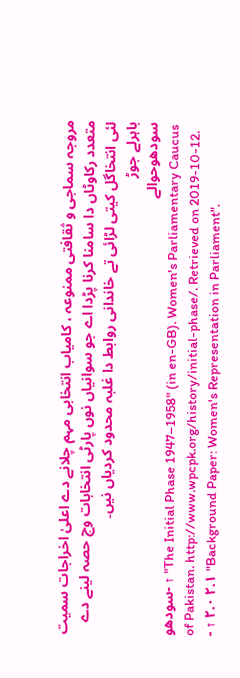مروجہ سماجی و ثقافتی ممنوعہ ، کامیاب انتخابی مہم چلانے دے اعلیٰ اخراجات سمیت متعدد رکاوٹاں دا سامنا کرنا پڑدا اے جو سوانیاں نوں پارٹی انتخابات وچ حصہ لینے دے لئی انتخاگل کيتی لڑائی تے خاندانی روابط دا غلبہ محدود کردیاں نيں۔
باہرلے جوڑ
سودھوحوالے
سودھو- ↑ "The Initial Phase 1947–1958" (in en-GB). Women's Parliamentary Caucus of Pakistan. http://www.wpcpk.org/history/initial-phase/. Retrieved on 2019-10-12.
- ↑ ۲.۰ ۲.۱ "Background Paper: Women's Representation in Parliament".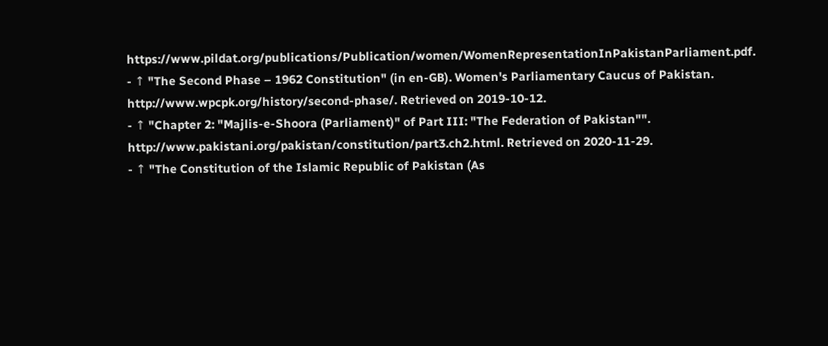https://www.pildat.org/publications/Publication/women/WomenRepresentationInPakistanParliament.pdf.
- ↑ "The Second Phase – 1962 Constitution" (in en-GB). Women's Parliamentary Caucus of Pakistan. http://www.wpcpk.org/history/second-phase/. Retrieved on 2019-10-12.
- ↑ "Chapter 2: "Majlis-e-Shoora (Parliament)" of Part III: "The Federation of Pakistan"". http://www.pakistani.org/pakistan/constitution/part3.ch2.html. Retrieved on 2020-11-29.
- ↑ "The Constitution of the Islamic Republic of Pakistan (As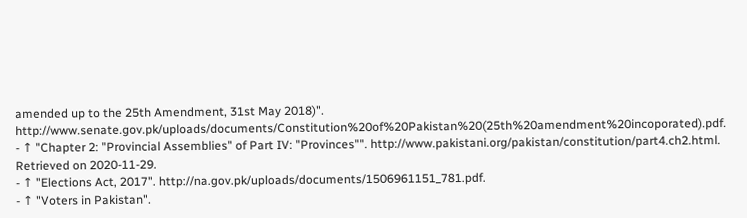amended up to the 25th Amendment, 31st May 2018)". http://www.senate.gov.pk/uploads/documents/Constitution%20of%20Pakistan%20(25th%20amendment%20incoporated).pdf.
- ↑ "Chapter 2: "Provincial Assemblies" of Part IV: "Provinces"". http://www.pakistani.org/pakistan/constitution/part4.ch2.html. Retrieved on 2020-11-29.
- ↑ "Elections Act, 2017". http://na.gov.pk/uploads/documents/1506961151_781.pdf.
- ↑ "Voters in Pakistan".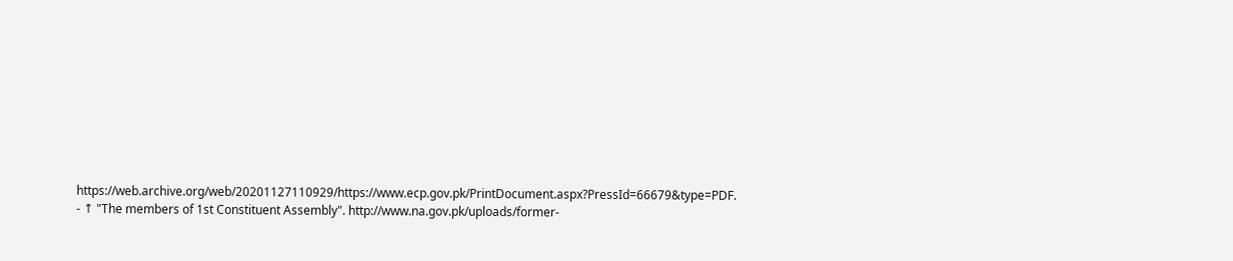https://web.archive.org/web/20201127110929/https://www.ecp.gov.pk/PrintDocument.aspx?PressId=66679&type=PDF.
- ↑ "The members of 1st Constituent Assembly". http://www.na.gov.pk/uploads/former-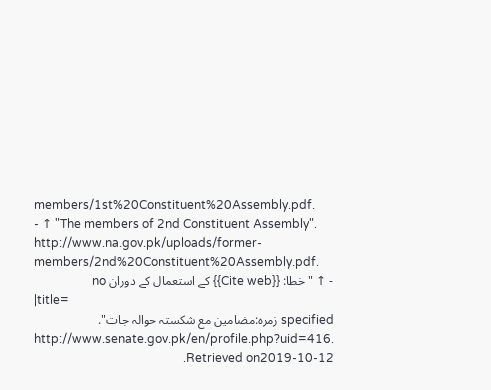members/1st%20Constituent%20Assembly.pdf.
- ↑ "The members of 2nd Constituent Assembly". http://www.na.gov.pk/uploads/former-members/2nd%20Constituent%20Assembly.pdf.
- ↑ "خطا: {{Cite web}} کے استعمال کے دوران no
|title=
specified زمرہ:مضامین مع شکستہ حوالہ جات". http://www.senate.gov.pk/en/profile.php?uid=416. Retrieved on2019-10-12.